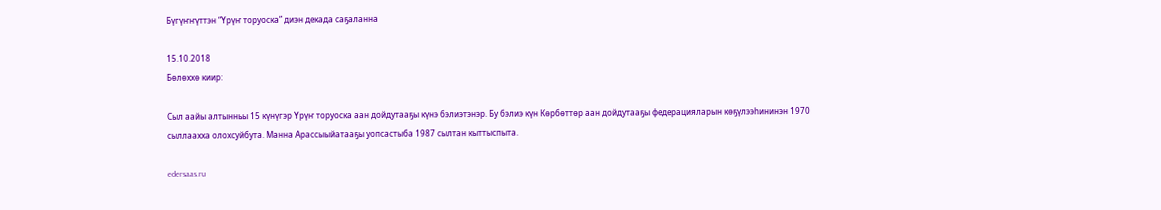Бүгүҥҥүттэн “Үрүҥ торуоска” диэн декада саҕаланна

15.10.2018
Бөлөххө киир:

Сыл аайы алтынньы 15 күнүгэр Үрүҥ торуоска аан дойдутааҕы күнэ бэлиэтэнэр. Бу бэлиэ күн Көрбөттөр аан дойдутааҕы федерацияларын көҕүлээһининэн 1970 сыллаахха олохсуйбута. Манна Арассыыйатааҕы уопсастыба 1987 сылтан кыттыспыта.

edersaas.ru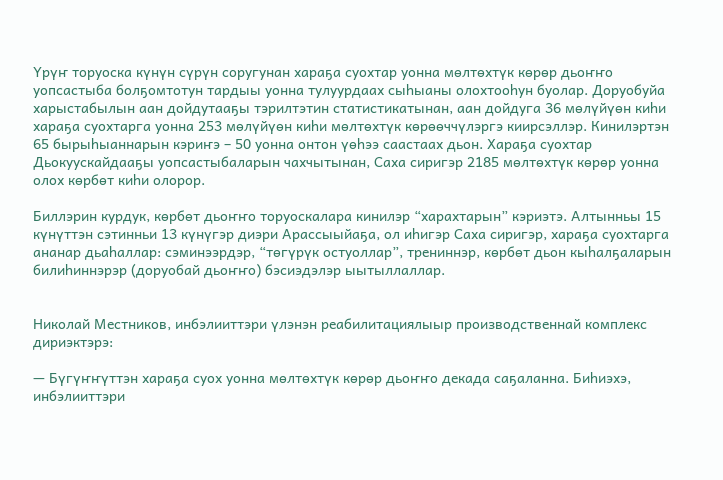Үрүҥ торуоска күнүн сүрүн соругунан хараҕа суохтар уонна мөлтөхтүк көрөр дьоҥҥо уопсастыба болҕомтотун тардыы уонна тулуурдаах сыһыаны олохтооһун буолар. Доруобуйа харыстабылын аан дойдутааҕы тэрилтэтин статистикатынан, аан дойдуга 36 мөлүйүөн киһи хараҕа суохтарга уонна 253 мөлүйүөн киһи мөлтөхтүк көрөөччүлэргэ киирсэллэр. Кинилэртэн 65 бырыһыаннарын кэриҥэ – 50 уонна онтон үөһээ саастаах дьон. Хараҕа суохтар Дьокуускайдааҕы уопсастыбаларын чахчытынан, Саха сиригэр 2185 мөлтөхтүк көрөр уонна олох көрбөт киһи олорор.

Биллэрин курдук, көрбөт дьоҥҥо торуоскалара кинилэр “харахтарын” кэриэтэ. Алтынньы 15 күнүттэн сэтинньи 13 күнүгэр диэри Арассыыйаҕа, ол иһигэр Саха сиригэр, хараҕа суохтарга ананар дьаһаллар: сэминээрдэр, “төгүрүк остуоллар”, трениннэр, көрбөт дьон кыһалҕаларын билиһиннэрэр (доруобай дьоҥҥо) бэсиэдэлэр ыытыллаллар.


Николай Местников, инбэлииттэри үлэнэн реабилитациялыыр производственнай комплекс дириэктэрэ:

— Бүгүҥҥүттэн хараҕа суох уонна мөлтөхтүк көрөр дьоҥҥо декада саҕаланна. Биһиэхэ, инбэлииттэри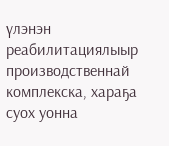үлэнэн реабилитациялыыр производственнай комплекска, хараҕа суох уонна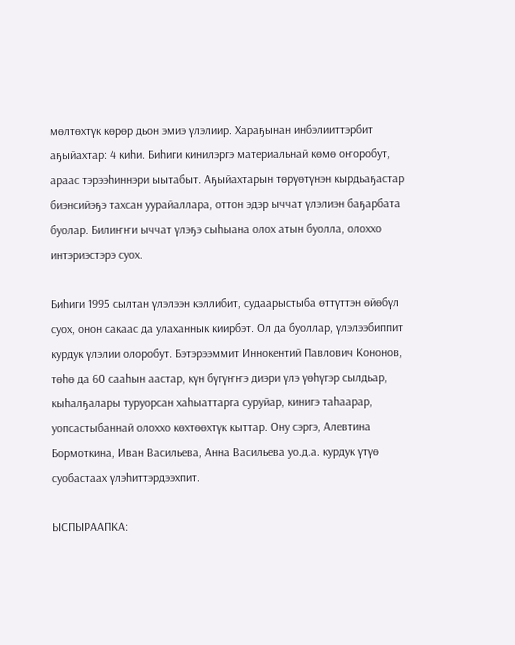мөлтөхтүк көрөр дьон эмиэ үлэлиир. Хараҕынан инбэлииттэрбит аҕыйахтар: 4 киһи. Биһиги кинилэргэ материальнай көмө оҥоробут, араас тэрээһиннэри ыытабыт. Аҕыйахтарын төрүөтүнэн кырдьаҕастар биэнсийэҕэ тахсан уурайаллара, оттон эдэр ыччат үлэлиэн баҕарбата буолар. Билиҥҥи ыччат үлэҕэ сыһыана олох атын буолла, олоххо интэриэстэрэ суох.

Биһиги 1995 сылтан үлэлээн кэллибит, судаарыстыба өттүттэн өйөбүл суох, онон сакаас да улаханнык киирбэт. Ол да буоллар, үлэлээбиппит курдук үлэлии олоробут. Бэтэрээммит Иннокентий Павлович Кононов, төһө да 60 сааһын аастар, күн бүгүҥҥэ диэри үлэ үөһүгэр сылдьар, кыһалҕалары туруорсан хаһыаттарга суруйар, кинигэ таһаарар, уопсастыбаннай олоххо көхтөөхтүк кыттар. Ону сэргэ, Алевтина Бормоткина, Иван Васильева, Анна Васильева уо.д.а. курдук үтүө суобастаах үлэһиттэрдээхпит.

ЫСПЫРААПКА: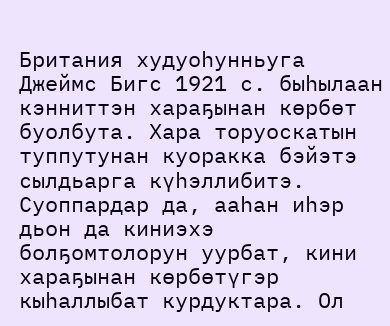Британия худуоһунньуга Джеймс Бигс 1921 с. быһылаан кэнниттэн хараҕынан көрбөт буолбута. Хара торуоскатын туппутунан куоракка бэйэтэ сылдьарга күһэллибитэ. Суоппардар да, ааһан иһэр дьон да киниэхэ болҕомтолорун уурбат, кини хараҕынан көрбөтүгэр  кыһаллыбат курдуктара. Ол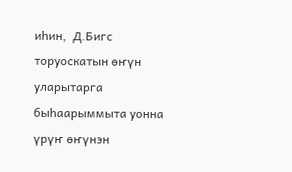иһин,  Д.Бигс торуоскатын өҥүн уларытарга быһаарыммыта уонна үрүҥ өҥүнэн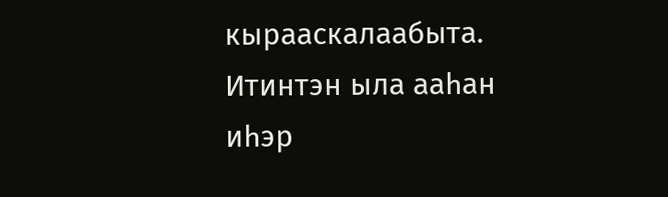кырааскалаабыта. Итинтэн ыла ааһан иһэр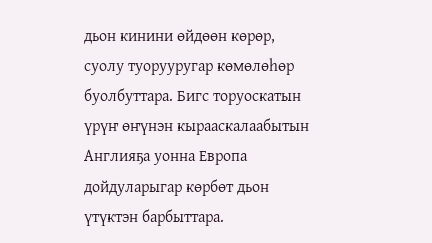дьон кинини өйдөөн көрөр, суолу туорууругар көмөлөһөр буолбуттара. Бигс торуоскатын үрүҥ өҥүнэн кырааскалаабытын Англияҕа уонна Европа дойдуларыгар көрбөт дьон үтүктэн барбыттара.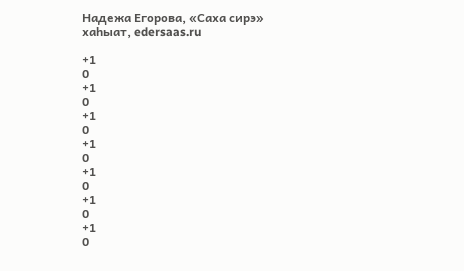Надежа Егорова, «Саха сирэ» хаһыат, edersaas.ru

+1
0
+1
0
+1
0
+1
0
+1
0
+1
0
+1
0